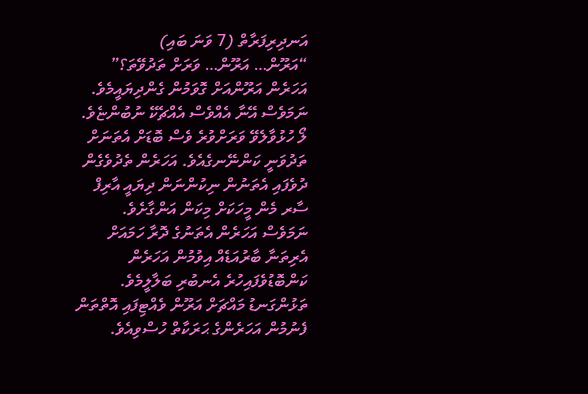އަނދިރިފަރާތް (7 ވަނަ ބައި)
“އަރޫން… އަރޫން… ވަރަށް ތަދުވޭތަ؟” އަހަރެން އަރޫންއަށް ގޮވަމުން ގެންދިޔައީމެވެ. ނަމަވެސް އޭނާ އެއްވެސް އެއްޗެކޭ ނުބުންޏެވެ. ލޯ ހުޅުވާލެވޭ ވަރަށްވުރެ ވެސް ބޮޑަށް އެތަނަށް ތަދުވަނީ ކަންނޭނގެއެވެ. އަހަރެން ތެދުވެގެން ދުވެފައި އެތަނުން ނިކުންނަން ދިޔައީ އާރިފް ސާރ މެން މީހަކަށް މިކަން އަންގާށެވެ. ނަމަވެސް އަހަރެން އެތަނުގެ ދޮރާ ހަމައަށް އެރިތަނާ ބާރުއަޑެއް އިވުމުން އަހަރެން ކަންބޮޑުވެފައިހުރެ އެނބުރި ބަލާލީމެވެ. ތަޅުންގަނޑު މައްޗަށް އަރޫން ވެއްޓިފައި އޮތްތަން ފެނުމުން އަހަރެންގެ ޙަރަކާތް ހުސްވިއެވެ.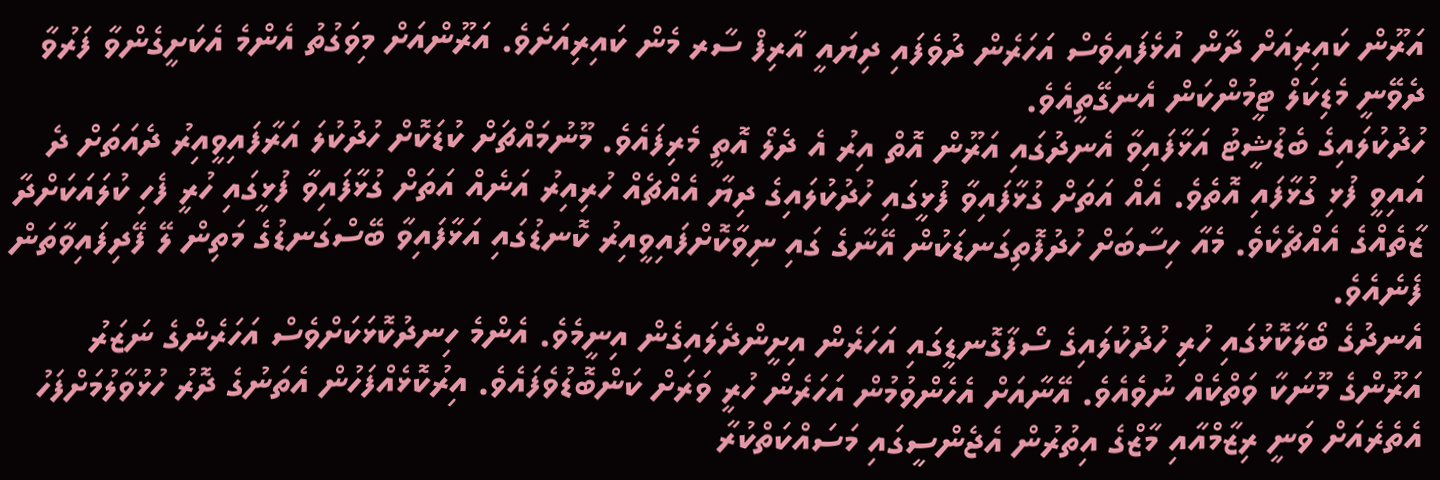އަރޫން ކައިރިއަށް ދާން އުޅެފައިވެސް އަހަރެން ދުވެފައި ދިޔައީ އާރިފް ސާރ މެން ކައިރިއަށެވެ. އަރޫންއަށް މިވަގުތު އެންމެ އެކަށީގެންވާ ފަރުވާ ދެވޭނީ މެޑިކަލް ޓީމުންކަން އެނގޭތީއެވެ.
ހުދުކުލައިގެ ބެޑުޝީޓު އަޅާފައިވާ އެނދުގައި އަރޫން އޮތް އިރު އެ ދެލޯ އޮތީ މެރިފައެވެ. މޫނުމައްޗަށް ކުޑަކޮށް ހުދުކުލަ އަރާފައިވީއިރު ދެއަތަށް ދެ އައިވީ ފުޅި ގުޅާފައި އޮތެވެ. އެއް އަތަށް ގުޅާފައިވާ ފުޅީގައި ހުދުކުލައިގެ ދިޔާ އެއްޗެއް ހުރިއިރު އަނެއް އަތަށް ގުޅާފައިވާ ފުޅީގައި ހުރީ ފެހި ކުލައަކަށްދާ ޒާތެއްގެ އެއްޗެކެވެ. މެއާ ހިސާބަށް ހުދުފޮތިގަނޑަކުން އޭނާގެ ގައި ނިވާކޮށްފައިވީއިރު ކޮނޑުގައި އަޅާފައިވާ ބޭސްގަނޑުގެ މަތިން ލޭ ފޭދިފައިވާތަން ފެނެއެވެ.
އެނދުގެ ބޯލާކޮޅުގައި ހުރި ހުދުކުލައިގެ ސޯފާގޮނޑީގައި އަހަރެން އިށީންދެލައިގެން އިނީމެވެ. އެންމެ ހިނދުކޮޅަކަށްވެސް އަހަރެންގެ ނަޒަރު އަރޫންގެ މޫނަކާ ވަތްކެއް ނުވެއެވެ. އޭނާއަށް އެހެންވުމުން އަހަރެން ހުރީ ވަރަށް ކަންބޮޑުވެފައެވެ. އިރުކޮޅެއްފަހުން އެތަނުގެ ދޮރު ހުޅުވާލުމަށްފަހު އެތެރެއަށް ވަނީ ރިޒާމްއާއި މާޒްގެ އިތުރުން އެޖެންސީގައި މަސައްކަތްކުރާ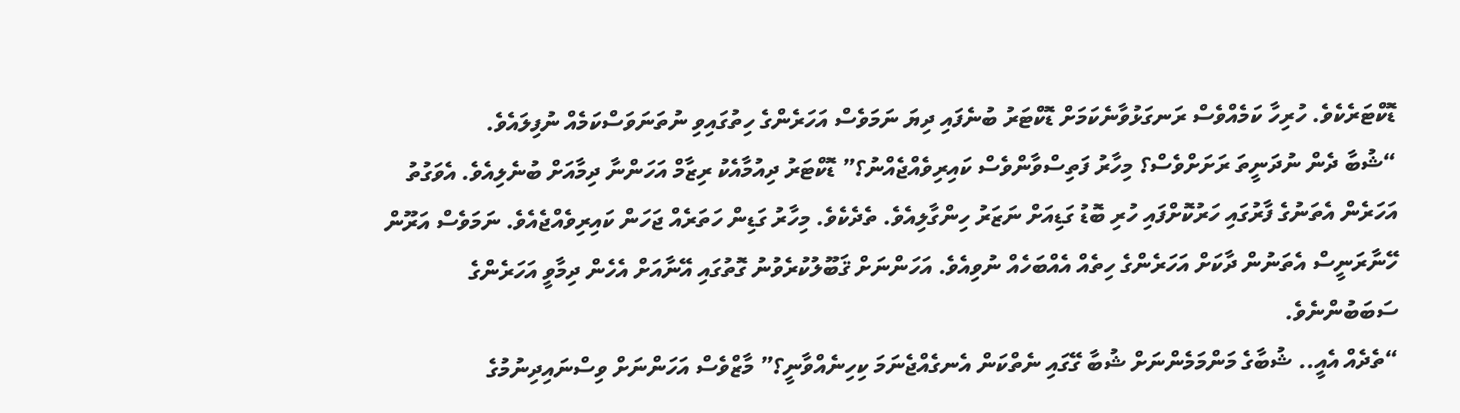ޑޮކްޓަރެކެވެ. ހުރިހާ ކަމެއްވެސް ރަނގަޅުވާނެކަމަށް ޑޮކްޓަރު ބުނެފައި ދިޔަ ނަމަވެސް އަހަރެންގެ ހިތުގައިވި ނުތަނަވަސްކަމެއް ނުފިލައެވެ.
“ޝުބާ ދެން ނުދަނީތަ ރަށަށްވެސް؟ މިހާރު ފަތިސްވާންވެސް ކައިރިވެއްޖެއްނު؟” ޑޮކްޓަރު ދިއުމާއެކު ރިޒާމް އަހަންނާ ދިމާއަށް ބުނެލިއެވެ. އެވަގުތު އަހަރެން އެތަނުގެ ފާރުގައި ހަރުކޮށްފައި ހުރި ބޮޑު ގަޑިއަށް ނަޒަރު ހިންގާލިއެވެ. ތެދެކެވެ. މިހާރު ގަޑިން ހަތަރެއް ޖަހަން ކައިރިވެއްޖެއެވެ. ނަމަވެސް އަރޫން ހޭނާރަނީސް އެތަނުން ދާކަށް އަހަރެންގެ ހިތެއް އެއްބަހެއް ނުވިއެވެ. އަހަންނަށް ޤަބޫލުކުރެވުނު ގޮތުގައި އޭނާއަށް އެހެން ދިމާވީ އަހަރެންގެ ސަބަބުންނެވެ.
“ތެދެއް އެއީ.. ޝުބާގެ މަންމަމެންނަށް ޝުބާ ގޭގައި ނެތްކަން އެނގެއްޖެނަމަ ކިހިނެއްވާނީ؟” މާޒްވެސް އަހަންނަށް ވިސްނައިދިނުމުގެ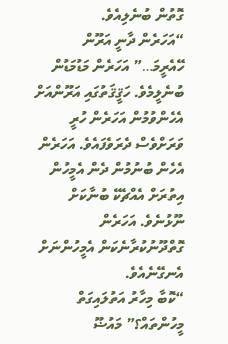ގޮތުން ބުނެލިއެވެ.
“އަހަރެން ދާނީ އަރޫން ހޭއެރީމަ…” އަހަރެން މަޑުމަޑުން ބުނެލީމެވެ. ހަޤީޤަތުގައި އަރޫންއަށް އެހެންވުމުން އަހަރެން ހުރީ ވަރަށްވެސް ދެރަވެފައެވެ. އަހަރެން އެހެން ބުނުމުން ދެން އެމީހުން އިތުރަށް އެއްޗެކޭ ބުނާކަށް ނޫޅުނެވެ. އަހަރެން ގޮތްދޫނުކުރާނެކަން އެމީހުންނަށް އެނގޭނެއެވެ.
“ކޮބާ މިހާރު އަތުލައިގަތް މީހުންތައް؟” މައުޟޫ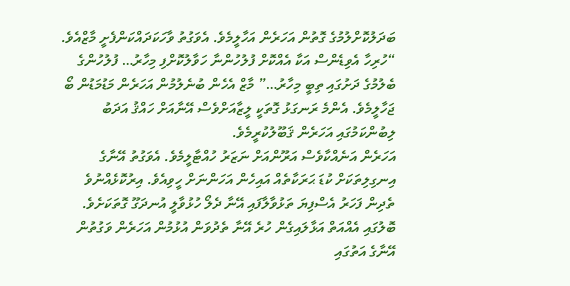ބަދަލުކޮށްލުމުގެ ގޮތުން އަހަރެން އަހާލީމެވެ. އެވަގުތު ވާހަކަދައްކަންފެށީ މާޒްއެވެ.
“ހުރިހާ އެވިޑެންސް އަކާ އެއްކޮށް ފުލުހުންނާ ހަވާލުކޮށްފި މިހާރު… ފުލުހުންގެ ބެލުމުގެ ދަށުގައި ތިބީ މިހާރު…” މާޒް އެހެން ބުނެލުމުން އަހަރެން މަޑުމަޑުން ބޯ ޖަހާލީމެވެ. އެންމެ ރަނގަޅު ގޮތަކީ ލީޒާއަށްވެސް އޭނާއަށް ހައްޤު އަދަބު ލިބުންކަމުގައި އަހަރެން ޤަބޫލުކުރީމެވެ.
އަހަރެން އަނެއްކާވެސް އަރޫންއަށް ނަޒަރު ހުއްޓާލީމެވެ. އެވަގުތު އޭނާގެ އިނގިލިތަކަށް ކުޑަ ޙަރަކާތެއް އައިހެން އަހަންނަށް ހީވިއެވެ. އިރުކޮޅެއްނުވެ ތެދިން ފަހަރު އެސްފިޔަ ތަޅުވާލާފައި އޭނާ ދެލޯ ހުޅުވާލީ އުނދަގޫ ގޮތަކަށެވެ. ބޮލުގައި އެއްއަތް އަޅާލައިގެން ހުރެ އޭނާ ތެދުވަން އުޅުމުން އަހަރެން ވަގުތުން އޭނާގެ އަތުގައި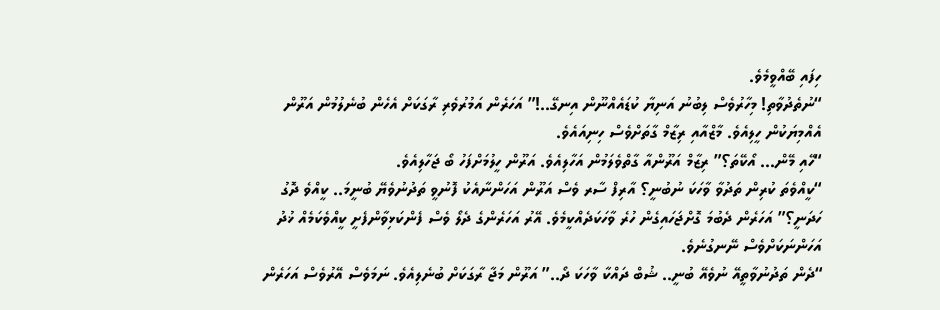ހިފައި ބޭއްވީމެވެ.
“ނުތެދުވާތި! މިހާރުވެސް ލިބުނު އަނިޔާ ކުޑައެއްނޫން އިނގޭ..!” އަހަރެން އަމުރުވެރި ރާގަކަށް އެހެން ބުނެލުމުން އަރޫން އެއްމިޔަކުން ހީލިއެވެ. މާޒްއާއި ރިޒާމް ގާތަށްވެސް ހިނިއައެވެ.
“ހޭއި މޭން… އޯކޭތަ؟” ރިޒާމް އަރޫންއާ ގާތްވެލަމުން އަހާލިއެވެ. އަރޫން ހީލުމަށްފަހު ބޯ ޖަހާލިއެވެ.
“ކީއްވެތަ ކުރިން ތަދުވާ ވާހަކަ ނުބުނީ؟ އާރިފް ސާރ ވެސް އަރޫން އަހަންނާއެކު ފޮނުވީ ތަދުނުވެޔޭ ބުނީމަ.. ކީއްވެ ދޮގު ހަދަނީ؟” އަހަރެން ދެބުމަ ގޮށްޖަހައިގެން ހުރެ ވާހަކަދެއްކީމެވެ. އޭރު އަހަރެންގެ ދެލޯ ވެސް ފެންކަޅިވާންފެށީ ކީއްވެކަމެއް ޚުދު އަހަންނަކަށްވެސް ނޭނގުނެވެ.
“ދެން ތަދުނުވާތީއޭ ނުވެއޭ ބުނީ.. ޝުބް ދައްކާ ވާހަކަ ދޯ..” އަރޫން މަޖާ ރާގަކަށް ބުނެލިއެވެ. ނަމަވެސް އޭރުވެސް އަހަރެން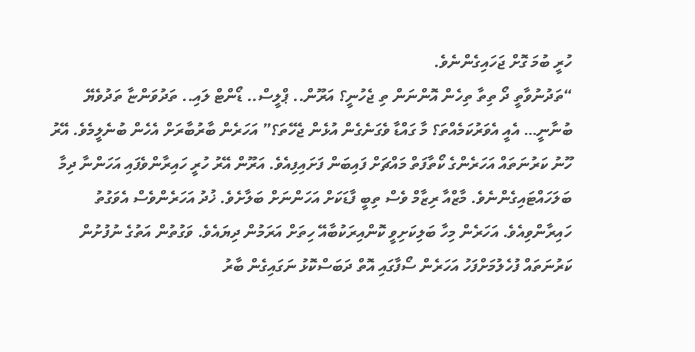ހުރީ ބުމަ ގޮށް ޖަހައިގެންނެވެ.
“ތަދުނުވާތީ ދޯ ތިތާ ތިހެން އޮންނަން ތި ޖެހުނީ؟ އަރޫން.. ޕްލީސް.. ޑޯންޓް ލައި.. ތަދުވަންޏާ ތަދުވެޔޭ ބުނާނީ… އެއީ އެވަރުކަމެއްތަ؟ މާ ގައްޑާ ވެގަނެގެން އުޅެން ޖެހޭތަ؟” އަހަރެން ބާރުބާރަށް އެހެން ބުނެލީމެވެ. އޭރު ހޫނު ކަރުނަތައް އަހަރެންގެ ކޯތާފަތް މައްޗަށް ފައިބަން ފަށައިފިއެވެ. އަރޫން އޭރު ހުރީ ހައިރާންވެފައި އަހަންނާ ދިމާ ބަލަހައްޓައިގެންނެވެ. މާޒްއާ ރިޒާމް ވެސް ތިބީ ފާޑަކަށް އަހަންނަށް ބަލާށެވެ. ޚުދު އަހަރެންވެސް އެވަގުތު ހައިރާންވިއެވެ. އަހަރެން މިހާ ބަލިކަށިވީ ކޮންއިރަކުބާއޭ ހިތަށް އަރަމުން ދިޔައެވެ. ވަގުތުން އަތުގެ ނުފުށުން ކަރުނަތައް ފުހެލުމަށްފަހު އަހަރެން ސޯފާގައި އޮތް ދަބަސްކޮޅު ނަގައިގެން ބާރު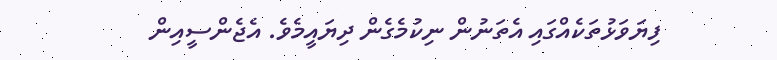ފިޔަވަޅުތަކެއްގައި އެތަނުން ނިކުމެގެން ދިޔައީމެވެ. އެޖެންސީއިން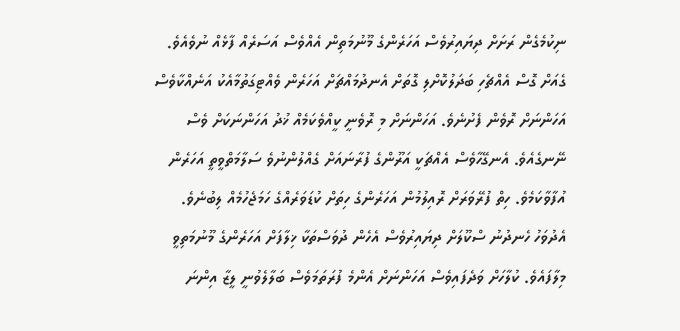ނިކުމެގެން ރަށަށް ދިޔައިރުވެސް އަހަރެންގެ މޫނުމަތިން އެއްވެސް އަސަރެއް ފާޅެއް ނުވެއެވެ.
ގެއަށް ގޮސް އެއްޗެހި ބަދަލުކޮށްލި ގޮތަށް އެނދުމައްޗަށް އަހަރެން ވެއްޓިގަތުމާއެކު އަނެއްކާވެސް އަހަންނަށް ރޮވެން ފެށުނެވެ. އަހަންނަށް މި ރޮވެނީ ކީއްވެކަމެއް ޚުދު އަހަންނަކަށް ވެސް ނޭނގެއެވެ. އެނގޭހާވެސް އެއްޗަކީ އަރޫންގެ ފުރާނައަށް ގެއްލުންނުވެ ސަލާމަތްވީތީ އަހަރެން އުފާވާކަމެވެ. ހިތް ފުރޭވަރަށް ރޮއިލުމުން އަހަރެންގެ ހިތަށް ކުޑަވަރެއްގެ ހަމަޖެހުމެއް ލިބުނެވެ.
އެދުވަހު ހެނދުނު ސްކޫލަށް ދިޔައިރުވެސް އެހެން ދުވަސްތަކާ ޚިލާފަށް އަހަރެންގެ މޫނުމަތިވީ މިލާފައެވެ. ކުލާހަށް ވަދެފައިވެސް އަހަންނަށް އެންމެ ފުރަތަމަވެސް ބަލާލެވުނީ ލީޒާ އިންނަ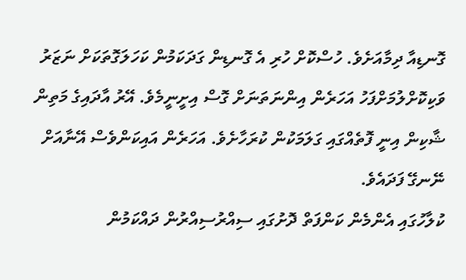ގޮނޑިއާ ދިމާއަށެވެ. ހުސްކޮށް ހުރި އެ ގޮނޑިން ގަދަކަމުން ކަހަލަގޮތަކަށް ނަޒަރު ވަކިކޮށްލުމަށްފަހު އަހަރެން އިންނަތަނަށް ގޮސް އިށީނީމެވެ. އޭރު އާދައިގެ މަތިން ޝާކިން އިނީ ފޮތެއްގައި ގަލަމަކުން ކުރަހާށެވެ. އަހަރެން އައިކަންވެސް އޭނާއަށް ނޭނގޭ ފަދައެވެ.
ކުލާހުގައި އެންމެން ކަންފަތް ދޮށުގައި ސިއްރުސިއްރުން ދައްކަމުން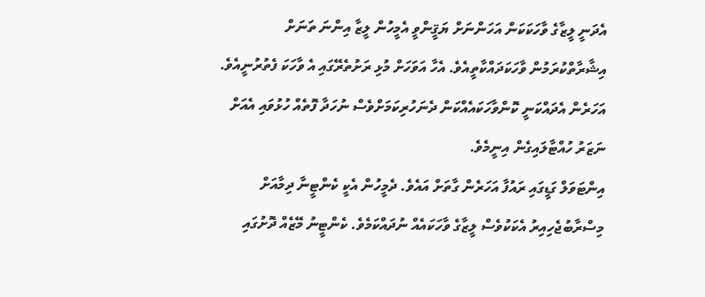އެދަނީ ލީޒާގެ ވާހަކަކަން އަހަންނަށް ޔަޤީންވީ އެމީހުން ލީޒާ އިންނަ ތަނަށް އިޝާރާތްކުރަމުން ވާހަކަދައްކާތީއެވެ. އެހާ އަވަހަށް މުޅި ރަށުތެރޭގައި އެ ވާހަކަ ފެތުރުނީއެވެ. އަހަރެން އެދައްކަނީ ކޮންވާހަކައެއްކަން ދެނަހުރިކަމަށްވެސް ނުހަދާ ފޮތެއް ހުޅުވައި އެއަށް ނަޒަރު ހުއްޓާލައިގެން އިނީމެވެ.
އިންޓަވަލް ގަޑީގައި ރައުފާ އަހަރެން ގާތަށް އައެވެ. ދެމީހުން އެކީ ކެންޓީނާ ދިމާއަށް މިސްރާބުޖެހިއިރު އެކަކުވެސް ލީޒާގެ ވާހަކައެއް ނުދައްކަމެވެ. ކެންޓީނު މޭޒެއް ދޮށުގައި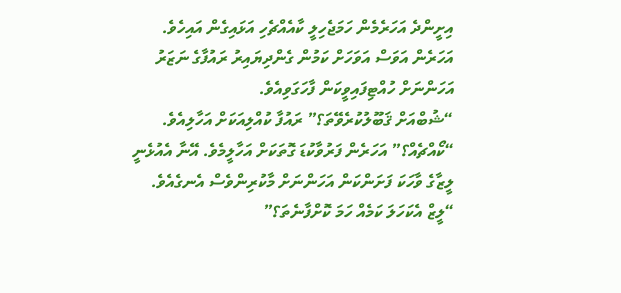އިށީންދެ އަހަރެމެން ހަމަޖެހިލީ ކާއެއްޗެހި އަޅައިގެން އައިހެވެ. އަހަރެން އަވަސް އަވަހަށް ކަމުން ގެންދިޔައިރު ރައުފާގެ ނަޒަރު އަހަންނަށް ހުއްޓިފައިވީކަން ފާހަގަވިއެވެ.
“ޝުބްއަށް ޤަބޫލުކުރެވޭތަ؟” ރައުފާ ކުއްލިއަކަށް އަހާލިއެވެ.
“ކޯއްޗެއް؟” އަހަރެން ފަރުވާކުޑަ ގޮތަކަށް އަހާލީމެވެ. އޭނާ އެއުޅެނީ ލީޒާގެ ވާހަކަ ފަށަންކަން އަހަންނަށް މާކުރިންވެސް އެނގެއެވެ.
“ލީޒް އެކަހަލަ ކަމެއް ހަމަ ކޮށްފާނެތަ؟”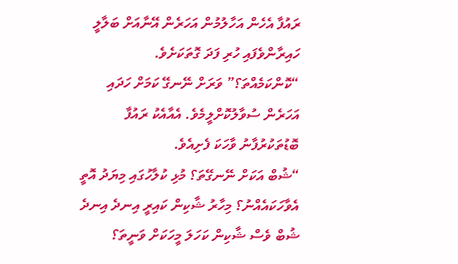ރައުފާ އެހެން އަހާލުމުން އަހަރެން އޭނާއަށް ބަލާލީ ހައިރާންވެފައި ހުރި ފަދަ ގޮތަކަށެވެ.
“ކޮންކަމެއްތަ؟” ވަރަށް ނޭނގޭ ކަމަށް ހަދައި އަހަރެން ސުވާލުކޮށްލީމެވެ. އެއާއެކު ރައުފާ ބޮޑުތަކުރުފާނު ވާހަކަ ފެށިއެވެ.
“ޝުބް އަކަށް ނޭނގޭތަ؟ މުޅި ކުލާހުގައި މިޔަދު އޮތީ އެވާހަކައެއްނު؟ މިހާރު ޝާކިން ކައިރީ އިނދެ އިނދެ ޝުބް ވެސް ޝާކިން ކަހަލަ މީހަކަށް ވަނީތަ؟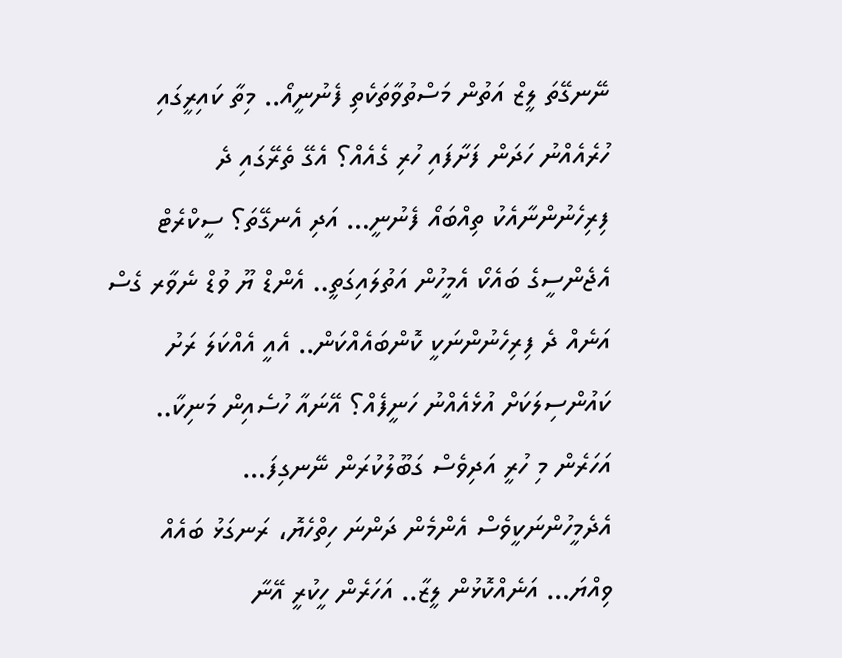ނޭނގޭތަ ލީޒް އަތުން މަސްތުވާތަކެތި ފެނުނީއޯ.. މިތާ ކައިރީގައި ހުރެއެއްނު ހަދަން ފަށާފައި ހުރި ގެއެއް؟ އެގޭ ތެރޭގައި ދެ ފިރިހެނުންނާއެކު ތިއްބައޯ ފެނުނީ… އަދި އެނގޭތަ؟ ސީކްރެޓް އެޖެންސީގެ ބައެކޯ އެމީހުން އަތުލައިގަތީ.. އެންޑް ޔޫ ވުޑް ނެވާރ ގެސް އަނެއް ދެ ފިރިހެނުންނަކީ ކޮންބައެއްކަން.. އެއީ އެއްކަލަ ރަށު ކައުންސިލަކަށް އުޅެއެއްނު ހަނީފެއް؟ އޭނައާ ހުސެއިން މަނިކާ.. އަހަރެން މި ހުރީ އަދިވެސް ގަބޫލުކުރަން ނޭނގިފަ… އެދެމީހުންނަކީވެސް އެންމެން ދަންނަ ހިތްހެޔޮ، ރަނގަޅު ބައެއް ވިއްޔަ… އަނެއްކޮޅުން ލީޒާ.. އަހަރެން ހީކުރީ އޭނާ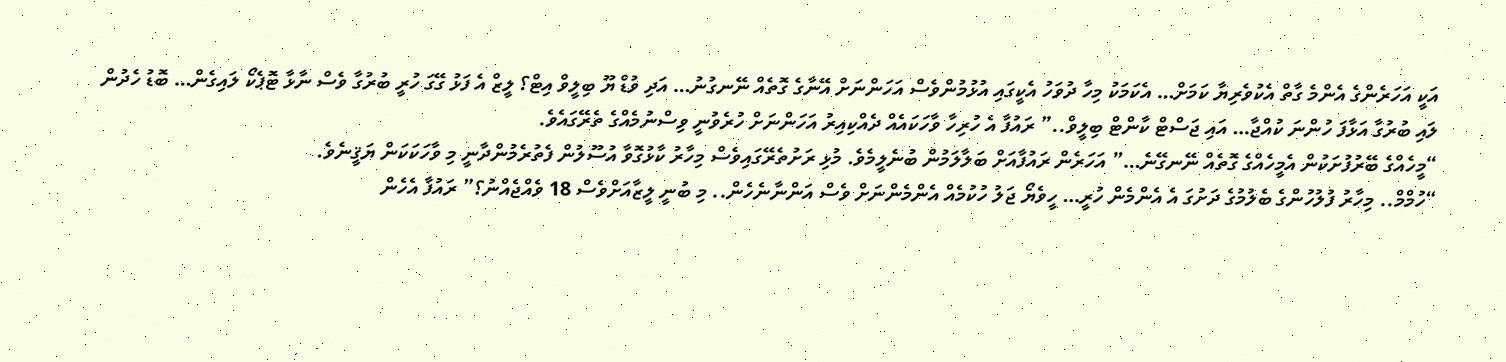އަކީ އަހަރެންގެ އެންމެ ގާތް އެކުވެރިޔާ ކަމަށް… އެކަމަކު މިހާ ދުވަހު އެކީގައި އުޅުމުންވެސް އަހަންނަށް އޭނާގެ ގޮތެއް ނޭނގުނު… އަދި ވުޑް ޔޫ ބިލީވް އިޓް؟ ލީޒް އެ ފަޅު ގޭގަ ހުރީ ބުރުގާ ވެސް ނާޅާ ޓޮޕެކޯ ލައިގެން… ބޮޑު ހެދުން ލައި ބުރުގާ އަޅާފަ ހުންނަ ކުއްޖާ… އައި ޖަސްޓް ކާންޓް ބިލީވް..” ރައުފާ އެ ހުރިހާ ވާހަކައެއް ދެއްކިއިރު އަހަންނަށް ހުރެވުނީ ވިސްނުމެއްގެ ތެރޭގައެވެ.
“މީހެއްގެ ބޭރުފުށަކުން އެމީހެއްގެ ގޮތެއް ނޭނގޭނެ…” އަހަރެން ރައުފާއަށް ބަލާލަމުން ބުނެލީމެވެ. މުޅި ރަށުތެރޭގައިވެސް މިހާރު ކާޅުގޮވާ އުސޫލުން ފެތުރެމުންދާނީ މި ވާހަކަކަން ޔަޤީނެވެ.
“ހުމްމް.. މިހާރު ފުލުހުންގެ ބެލުމުގެ ދަށުގަ އެ އެންމެން ހުރީ… ހީވެޔޯ ޖަލު ހުކުމެއް އެންމެންނަށް ވެސް އަންނާނެހެން.. މި ބުނީ ލީޒާއަށްވެސް 18 ވެއްޖެއްނު؟” ރައުފާ އެހެން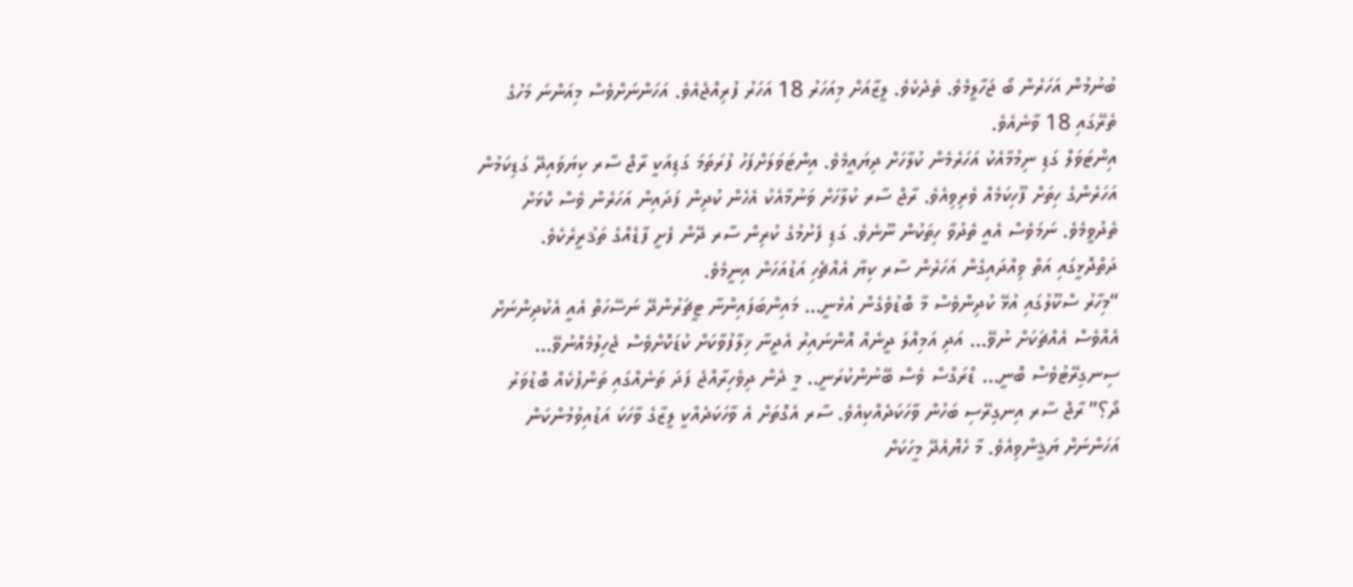ބުނުމުން އަހަރެން ބޯ ޖަހާލީމެވެ. ތެދެކެވެ. ލީޒާއަށް މިއަހަރު 18 އަހަރު ފުރިއްޖެއެވެ. އަހަންނަށްވެސް މިއަންނަ މަހުގެ ތެރޭގައި 18 ވާނެއެވެ.
އިންޓަވަލް ގަޑި ނިމުމާއެކު އަހަރެމެން ކުލާހަށް ދިޔައީމެވެ. އިންޓަވަލަށްފަހު ފުރަތަމަ ގަޑިއަކީ ރާޖް ސާރ ކިޔަވައިދޭ ގަޑިކަމުން އަހަރެންގެ ހިތަށް ފޫހިކަމެއް ވެރިވިއެވެ. ރާޖް ސާރ ކުލާހަށް ވަނުމާއެކު އެހެން ކުދިން ފަދައިން އަހަރެން ވެސް ކޮޅަށް ތެދުވީމެވެ. ނަމަވެސް އެއީ ތެދުވާ ހިތަކުން ނޫނެވެ. ގަޑި ފެށުމުގެ ކުރިން ސާރ ދޭން ފެށީ ފާޑެއްގެ ތަޤުރީރެކެވެ. ދަތްދޮޅީގައި އަތް ވިއްދައިގެން އަހަރެން ސާރ ކިޔާ އެއްޗެހި އަޑުއަހަން އިނީމެވެ.
“މިހާރު ސްކޫލުގައި އުޅޭ ކުދިންވެސް މާ ބޮޑުވެގެން އުޅެނީ… މައިންބަފައިންނާ ޓީޗަރުންދޭ ނަސޭހަތް އެއީ އެކުދިންނަށް އެއްވެސް އެއްޗަކަށް ނުވޭ… އަދި އަމިއްލަ ދީނެއް އޮންނައިރު އެދީނާ ޚިލާފުވާކަށް ކުޑަކޮށްވެސް ޖެހިލުމެއްނުވޭ… ސިނގިރޭޓުވެސް ބޮނީ… ޑްރަގްސް ވެސް ބޭނުންކުރަނީ.. މީ ދެން ދިވެހިރާއްޖެ ފަދަ ތަނެއްގައި ތަންފުކެއް ބޮޑުވަރު ދޯ؟” ރާޖް ސާރ އިނގިރޭސި ބަހުން ވާހަކަދެއްކިއެވެ. ސާރ އެގޮތަށް އެ ވާހަކަދެއްކީ ލީޒާގެ ވާހަކަ އަޑުއިވުމުންކަން އަހަންނަށް ޔަޤީންވިއެވެ. މާ ހެޔޮއެދޭ މީހަކަށް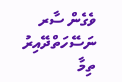ވެގެން ސާރ ނަސޭހަތްދޭއިރު ތިމާ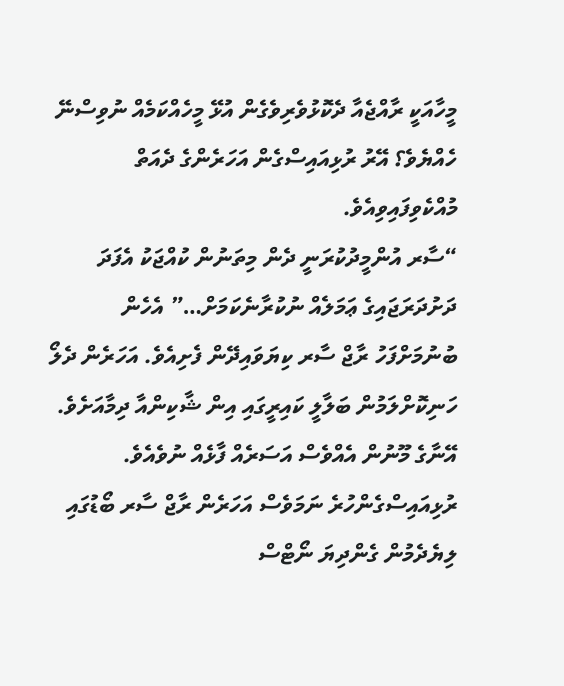މީހާއަކީ ރާއްޖެއާ ދެކޮޅުވެރިވެގެން އުޅޭ މީހެއްކަމެއް ނުވިސްނޭ ހެއްޔެވެ؟ އޭރު ރުޅިއައިސްގެން އަހަރެންގެ ދެއަތް މުއްކެވިފައިވިއެވެ.
“ސާރ އުންމީދުކުރަނީ ދެން މިތަނުން ކުއްޖަކު އެފަދަ ދަށުދަރަޖައިގެ ޢަމަލެއް ނުކުރާނެކަމަށް…” އެހެން ބުނުމަށްފަހު ރާޖް ސާރ ކިޔަވައިދޭން ފެށިއެވެ. އަހަރެން ދެލޯ ހަނިކޮށްލަމުން ބަލާލީ ކައިރީގައި އިން ޝާކިންއާ ދިމާއަށެވެ. އޭނާގެ މޫނުން އެއްވެސް އަސަރެއް ފާޅެއް ނުވެއެވެ. ރުޅިއައިސްގެންހުރެ ނަމަވެސް އަހަރެން ރާޖް ސާރ ބޯޑުގައި ލިޔެދެމުން ގެންދިޔަ ނޯޓްސް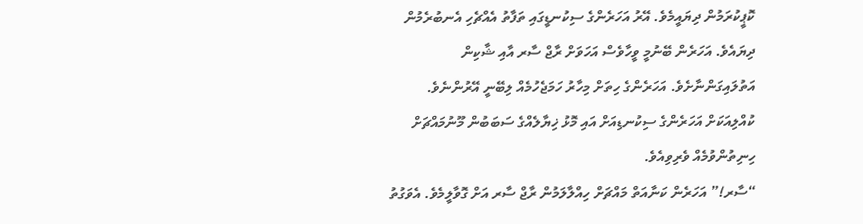ކޮޕީކުރަމުން ދިޔައީމެވެ. އޭރު އަހަރެންގެ ސިކުނޑީގައި ތަފާތު އެއްޗެހި އެނބުރެމުން ދިޔައެވެ. އަހަރެން ބޭނުމީ ވީހާވެސް އަހަވަށް ރާޖް ސާރ އާއި ޝާކިން އަތުލައިގަންނާށެވެ. އަހަރެންގެ ހިތަށް މިހާރު ހަމަޖެހުމެއް ލިބޭނީ އޭރުންނެވެ. ކުއްލިއަކަށް އަހަރެންގެ ސިކުނޑިއަށް އައި މޮޅު ޚިޔާލެއްގެ ސަބަބުން މޫނުމައްޗަށް ހިނިތުންވުމެއް ވެރިވިއެވެ.
“ސާރ!” އަހަރެން ކަނާއަތް މައްޗަށް ހިއްލާލަމުން ރާޖް ސާރ އަށް ގޮވާލީމެވެ. އެވަގުތު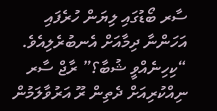ސާރ ބޯޑުގައި ލިޔަން ހުރެފައި އަހަންނާ ދިމާއަށް އެނބުރެލިއެވެ.
“ކިހިނެއްވީ ޝުބާ؟” ރާޖް ސާރ ނިއްކުރިއަށް ދެތިން ރޫ އަރުވާލަމުން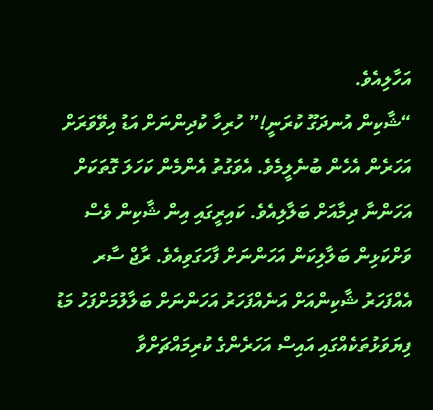އަހާލިއެވެ.
“ޝާކިން އުނދަގޫ ކުރަނީ!” ހުރިހާ ކުދިންނަށް އަޑު އިވޭވަރަށް އަހަރެން އެހެން ބުނެލީމެވެ. އެވަގުތު އެންމެން ކަހަލަ ގޮތަކަށް އަހަންނާ ދިމާއަށް ބަލާލިއެވެ. ކައިރީގައި އިން ޝާކިން ވެސް ވަށްކަޅިން ބަލާލިކަން އަހަންނަށް ފާހަގަވިއެވެ. ރާޖް ސާރ އެއްފަހަރު ޝާކިންއަށް އަނެއްފަހަރު އަހަންނަށް ބަލާލުމަށްފަހު މަޑު ފިޔަވަޅުތަކެއްގައި އައިސް އަހަރެންގެ ކުރިމައްޗަށްވާ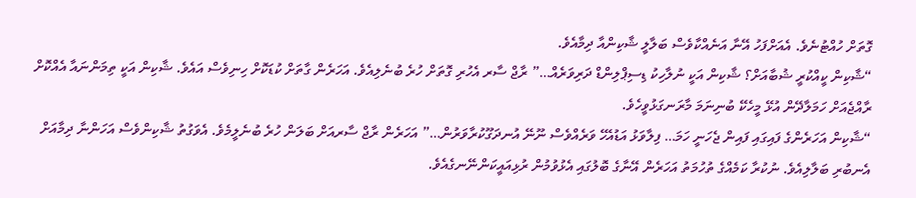ގޮތަށް ހުއްޓުނެވެ. އެއަށްފަހު އޭނާ އަނެއްކާވެސް ބަލާލީ ޝާކިންއާ ދިމާއެވެ.
“ޝާކިން ކީއްކުރީ ޝުބާއަށް؟ ޝާކިން އަކީ ނުލާހިކު ޑިސިޕްލިންޑް ދަރިވަރެއް…” ރާޖް ސާރ އެހުރި ގޮތަށް ހުރެ ބުނެލިއެވެ. އަހަރެން ގާތަށް ކުޑަކޮށް ހިނިވެސް އައެވެ. ޝާކިން އަކީ ތިމަންނައާ އެއްކޮށް ރާއްޖެއަށް ހަމަލާދޭން އުޅޭ މީހެކޭ ބުނިނަމަ މާރަނގަޅުވީހެވެ.
“ޝާކިން އަހަރެންގެ ފައިގައި ފައިން ޖެހަނީ ހަމަ… ފިލާވަޅު އަޑުއެހޭ ވަރެއްވެސް ނޫނޭ އުނދަގޫކުރާވަރުން…” އަހަރެން ރާޖް ސާރއަށް ބަލަން ހުރެ ބުނެލީމެވެ. އެވަގުތު ޝާކިންވެސް އަހަންނާ ދިމާއަށް އެނބުރި ބަލާލިއެވެ. ނުކުރާ ކަމެއްގެ ތުހުމަތު އަހަރެން އޭނާގެ ބޮލުގައި އެޅުވުމުން ރުޅިއައީކަންނޭނގެއެވެ.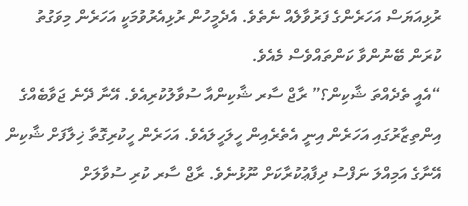ރުޅިއަޔަސް އަހަރެންގެ ފަރުވާލެއް ނެތެވެ. އެދެމީހުން ރުޅިއެރުވުމަކީ އަހަރެން މިވަގުތު ކުރަން ބޭނުންވާ ކަންތައްވެސް މެއެވެ.
“އެއީ ތެދެއްތަ ޝާކިން؟” ރާޖް ސާރ ޝާކިންއާ ސުވާލުކުރިއެވެ. އޭނާ ދޭނެ ޖަވާބެއްގެ އިންތިޒާރުގައި އަހަރެން އިނީ އެތެރެއިން ހީލަހީލައެވެ. އަހަރެން ހީކުރިގޮތާ ޚިލާފަށް ޝާކިން އޭނާގެ އަމިއްލަ ނަފްސު ދިފާޢުކުރާކަށް ނޫޅުނެވެ. ރާޖް ސާރ ކުރި ސުވާލަށް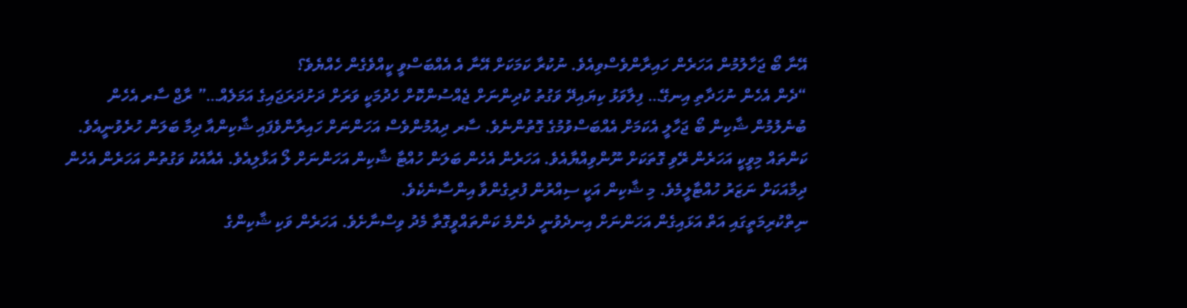އޭނާ ބޯ ޖަހާލުމުން އަހަރެން ހައިރާންވެސްވިއެވެ. ނުކުރާ ކަމަކަށް އޭނާ އެ އެއްބަސްވީ ކީއްވެގެން ހެއްޔެވެ؟
“ދެން އެހެން ނުހަދާތި އިނގޭ… ފިލާވަޅު ކިޔައިދޭ ވަގުތު ކުދިންނަށް ޖެއްސުންކޮށް ހެދުމަކީ ވަރަށް ދަށުދަރަޖައިގެ އަމަލެއް…” ރާޖް ސާރ އެހެން ބުނެލުމުން ޝާކިން ބޯ ޖަހާލީ އެކަމަށް އެއްބަސްވުމުގެ ގޮތުންނެވެ. ސާރ ދިއުމުންވެސް އަހަންނަށް ހައިރާންވެފައި ޝާކިންއާ ދިމާ ބަލަން ހުރެވުނީއެވެ. ކަންތައް މިވީކީ އަހަރެން ރޭވި ގޮތަކަށް ނޫންވިއްޔާއެވެ. އަހަރެން އެހެން ބަލަން ހުއްޓާ ޝާކިން އަހަންނަށް ލޯ އަޅާލިއެވެ. އެއާއެކު ވަގުތުން އަހަރެން އެހެން ދިމާއަކަށް ނަޒަރު ހުއްޓާލީމެވެ. މި ޝާކިން އަކީ ސިއްރުން ފުރިގެންވާ އިންސާނެކެވެ.
ނިތްކުރިމަތީގައި އަތް އަޅައިގެން އަހަންނަށް އިނދެވުނީ ދެންމެ ކަންތައްވީގޮތާ މެދު ވިސްނާށެވެ. އަހަރެން ވަކި ޝާކިންގެ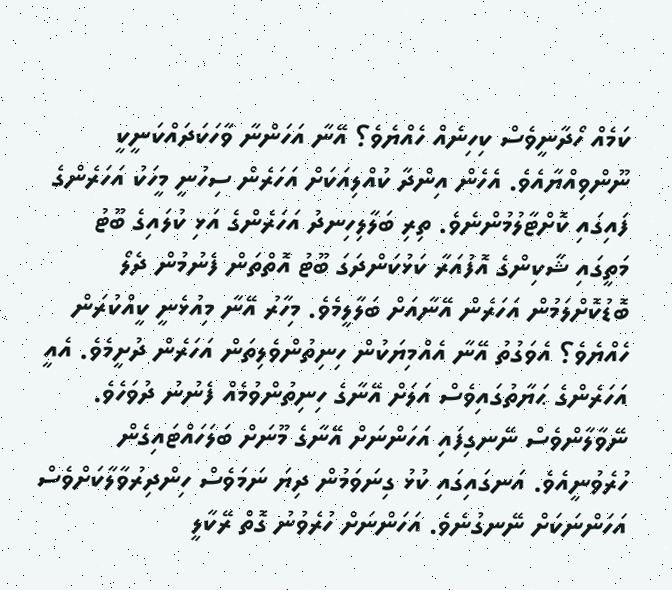ކަމެއް ހޯދާނީވެސް ކިހިނެއް ހެއްޔެވެ؟ އޭނާ އަހަންނާ ވާހަކަދައްކަނީކީ ނޫންވިއްޔާއެވެ. އެހެން އިންދާ ކުއްލިއަކަށް އަހަރެން ސިހުނީ މީހަކު އަހަރެންގެ ފައިގައި ކޮށްޓާލުމުންނެވެ. ތިރި ބަލާލިހިނދު އަހަރެންގެ އަޅި ކުލައިގެ ބޫޓު މަތީގައި ޝާކިންގެ އޮފުއަރާ ކަޅުކަންދަގަ ބޫޓު އޮތްތަން ފެނުމުން ދެލޯ ބޮޑުކޮށްލަމުން އަހަރެން އޭނާއަށް ބަލާލީމެވެ. މިހާރު އޭނާ މިއުޅެނީ ކީއްކުރަން ހެއްޔެވެ؟ އެވަގުތު އޭނާ އެއްމިޔަކުން ހިނިތުންވެލިތަން އަހަރެން ދުށީމެވެ. އެއީ އަހަރެންގެ ޙަޔާތުގައިވެސް އަލަށް އޭނާގެ ހިނިތުންވުމެއް ފެނުނު ދުވަހެވެ. ނޭވާލާންވެސް ނޭނގިފައި އަހަންނަށް އޭނާގެ މޫނަށް ބަލަހައްޓައިގެން ހުރެވުނީއެވެ. އަނގައިގައި ކުޅު ގިނަވަމުން ދިޔަ ނަމަވެސް ހިންދިރުވާލާކަށްވެސް އަހަންނަކަށް ނޭނގުނެވެ. އަހަންނަށް ހުރެވުނު ގޮތް ރޭކާލީ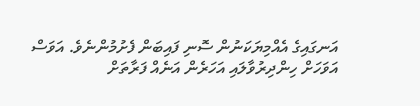އަނގައިގެ އެއްމިޔަކަނުން ސޮނި ފައިބަން ފެށުމުންނެވެ. އަވަސް އަވަހަށް ހިންދިރުވާލައި އަހަރެން އަނެއް ފަރާތަށް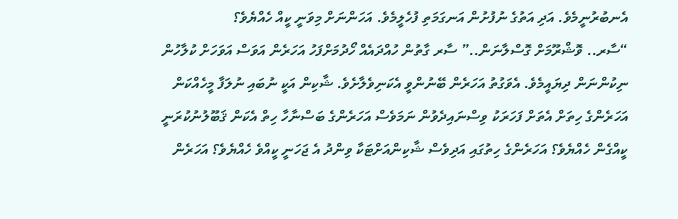އެނބުރުނީމެވެ. އަދި އަތުގެ ނުފުށުން އަނގަމަތި ފުހެލީމެވެ. އަހަންނަށް މިވަނީ ކީއް ހެއްޔެވެ؟
“ސާރ.. ވޮޝްރޫމަށް ގޮސްލާނަން..” ސާރ ގާތުން ހުއްދައެއް ހޯދުމަށްފަހު އަހަރެން އަވަސް އަވަހަށް ކުލާހުން ނިކުންނަން ދިޔައީމެވެ. އެވަގުތު އަހަރެން ބޭނުންވީ އެކަނިވެލާށެވެ. ޝާކިން އަކީ ނުބައި ނުލަފާ މީހެއްކަން އަހަރެންގެ ހިތަށް އެތަށް ފަހަރަކު ވިސްނައިދެވުން ނަމަވެސް އަހަރެންގެ ބަސްނާހާ ހިތް އެކަން ޤަބޫލުނުކުރަނީ ކީއްގެން ހެއްޔެވެ؟ އަހަރެންގެ ހިތުގައި އަދިވެސް ޝާކިންއަށްޓަކާ ވިންދު އެ ޖަހަނީ ކީއްވެ ހެއްޔެވެ؟ އަހަރެން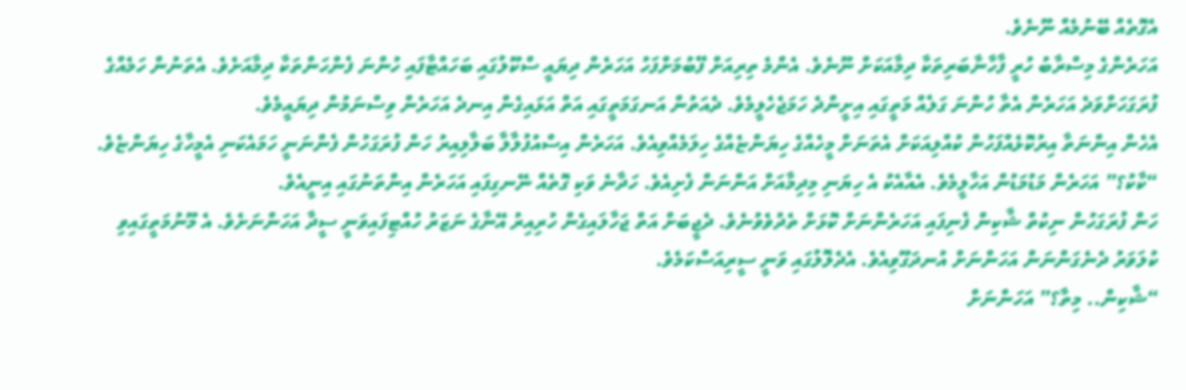އެގޮތެއް ބޭނުމެއް ނޫނެވެ.
އަހަރެންގެ މިސްރާބު ހުރީ ފާހާނާބަރިތަކާ ދިމާއަކަށް ނޫނެވެ. އެންމެ ތިރިއަށް ފޭބުމަށްފަހު އަހަރެން ދިޔައީ ސްކޫލުގައި ބަހައްޓާފައި ހުންނަ ފެންހަންތަކާ ދިމާއަށެވެ. އެތަނުން ހަމެއްގެ ފުރަގަހަށްވަދެ އަހަރެން އެތާ ހުންނަ ގަލެއް މަތީގައި އިށީންދެ ހަމަޖެހެލީމެވެ. ދެއަތުން އަނގަމަތީގައި އަތް އަޅައިގެން އިނދެ އަހަރެން ވިސްނަމުން ދިޔައީމެވެ.
އެހެން އިންނަތާ އިރުކޮޅެއްފަހުން ކުއްލިއަކަށް އެތަނަށް މީހެއްގެ ހިޔަންޏެއްގެ ހިލަމެއްވިއެވެ. އަހަރެން އިސްއުފުލާލާ ބަލާލިއިރު ހަން ފުރަގަހުން ފެންނަނީ ހަމައެކަނި އެމީހާގެ ހިޔަންޏެވެ.
“ކާކު؟” އަހަރެން މަޑުމަޑުން އަހާލީމެވެ. އެއާއެކު އެ ހިޔަނި މިދިމާއަށް އަންނަން ފެށިއެވެ. ހަދާނެ ވަކި ގޮތެއް ނޭނގިފައި އަހަރެން އިންތަނުގައި އިނީއެވެ.
ހަން ފުރަގަހުން ނިކުތް ޝާކިން ފެނިފައި އަހަރެންނަށް ކޮޅަށް ތެދުވެވުނެވެ. ދެޖީބަށް އަތް ޖަހާލައިގެން ހުރިއިރު އޭނާގެ ނަޒަރު ހުއްޓިފައިވަނީ ސީދާ އަހަންނަށެވެ. އެ މޫނުމަތީގައިވި ކުލަވަރު ދެނެގަންނަން އަހަންނަށް އުނދަގޫވިއެވެ. އެދެލޮލުގައި ވަނީ ސީރިއަސްކަމެވެ.
“ޝާކިން.. މިތާ؟” އަހަންނަށް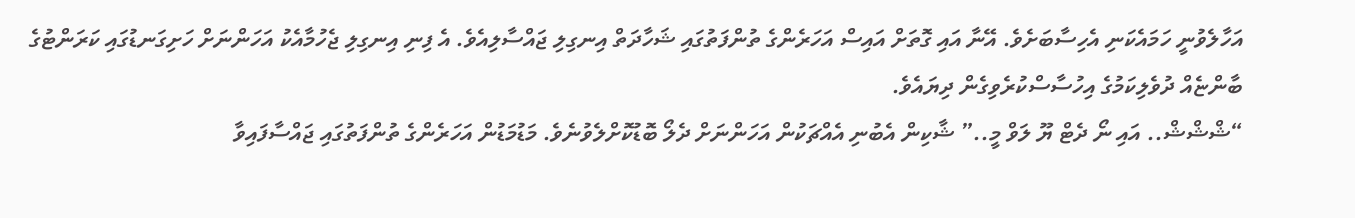އަހާލެވުނީ ހަމައެކަނި އެހިސާބަށެވެ. އޭނާ އައި ގޮތަށް އައިސް އަހަރެންގެ ތުންފަތުގައި ޝަހާދަތް އިނގިލި ޖައްސާލިއެވެ. އެ ފިނި އިނގިލި ޖެހުމާއެކު އަހަންނަށް ހަށިގަނޑުގައި ކަރަންޓުގެ ބާންޏެއް ދުވެލިކަމުގެ އިހުސާސްކުރެވިގެން ދިޔައެވެ.
“ޝްޝްޝް.. އައި ނޯ ދެޓް ޔޫ ލަވް މީ..” ޝާކިން އެބުނި އެއްޗަކުން އަހަންނަށް ދެލޯ ބޮޑުކޮށްލެވުނެވެ. މަޑުމަޑުން އަހަރެންގެ ތުންފަތުގައި ޖައްސާފައިވާ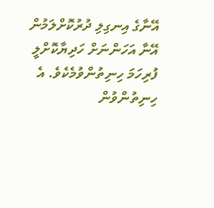އޭނާގެ އިނގިލި ދުރުކޮށްލަމުން އޭނާ އަހަންނަށް ހަދިޔާކޮށްލީ ފުރިހަމަ ހިނިތުންވުމެކެވެ. އެ ހިނިތުންވުން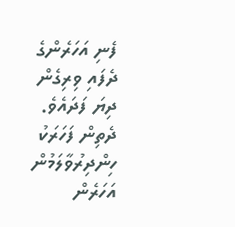ފެނި އަހަރެންގެ ދެފައި ވިރިގެން ދިޔަ ފަދައެވެ. ދެތިން ފަހަރަކު ހިންދިރުވާލަމުން އަހަރެން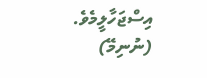އިސްޖަހާލީމެވެ.
(ނުނިމޭ)